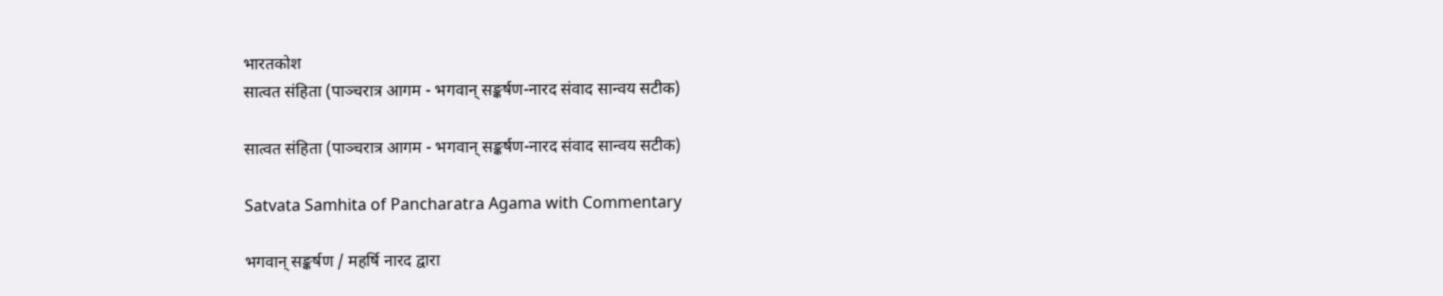भारतकोश
सात्वत संहिता (पाञ्चरात्र आगम - भगवान् सङ्कर्षण-नारद संवाद सान्वय सटीक)

सात्वत संहिता (पाञ्चरात्र आगम - भगवान् सङ्कर्षण-नारद संवाद सान्वय सटीक)

Satvata Samhita of Pancharatra Agama with Commentary

भगवान् सङ्कर्षण / महर्षि नारद द्वारा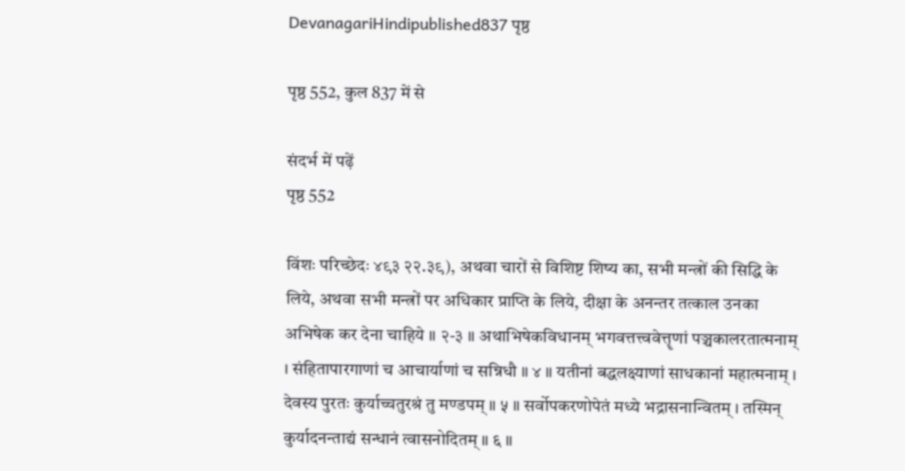DevanagariHindipublished837 पृष्ठ

पृष्ठ 552, कुल 837 में से

संदर्भ में पढ़ें
पृष्ठ 552

विंशः परिच्छेदः ४९३ २२.३९), अथवा चारों से विशिष्ट शिष्य का, सभी मन्त्रों की सिद्धि के लिये, अथवा सभी मन्त्रों पर अधिकार प्राप्ति के लिये, दीक्षा के अनन्तर तत्काल उनका अभिषेक कर देना चाहिये ॥ २-३ ॥ अथाभिषेकविधानम् भगवत्तत्त्ववेत्तॄणां पञ्चकालरतात्मनाम् । संहितापारगाणां च आचार्याणां च सन्निधौ ॥ ४ ॥ यतीनां बद्धलक्ष्याणां साधकानां महात्मनाम् । देवस्य पुरतः कुर्याच्चतुरश्रं तु मण्डपम् ॥ ५ ॥ सर्वोपकरणोपेतं मध्ये भद्रासनान्वितम् । तस्मिन् कुर्यादनन्ताद्यं सन्धानं त्वासनोदितम् ॥ ६ ॥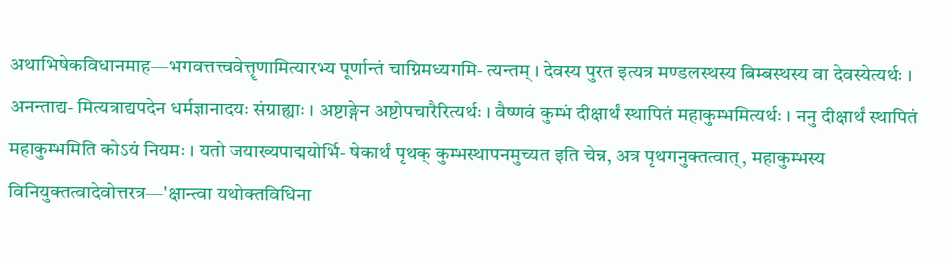अथाभिषेकविधानमाह—भगवत्तत्त्ववेत्तॄणामित्यारभ्य पूर्णान्तं चाग्निमध्यगमि- त्यन्तम् । देवस्य पुरत इत्यत्र मण्डलस्थस्य बिम्बस्थस्य वा देवस्येत्यर्थः । अनन्ताद्य- मित्यत्राद्यपदेन धर्मज्ञानादयः संग्राह्याः । अष्टाङ्गेन अष्टोपचारैरित्यर्थः । वैष्णवं कुम्भं दीक्षार्थं स्थापितं महाकुम्भमित्यर्थः । ननु दीक्षार्थं स्थापितं महाकुम्भमिति कोऽयं नियमः । यतो जयाख्यपाद्मयोर्भि- षेकार्थं पृथक् कुम्भस्थापनमुच्यत इति चेन्न, अत्र पृथगनुक्तत्वात्, महाकुम्भस्य विनियुक्तत्वादेवोत्तरत्र—'क्षान्त्वा यथोक्तविधिना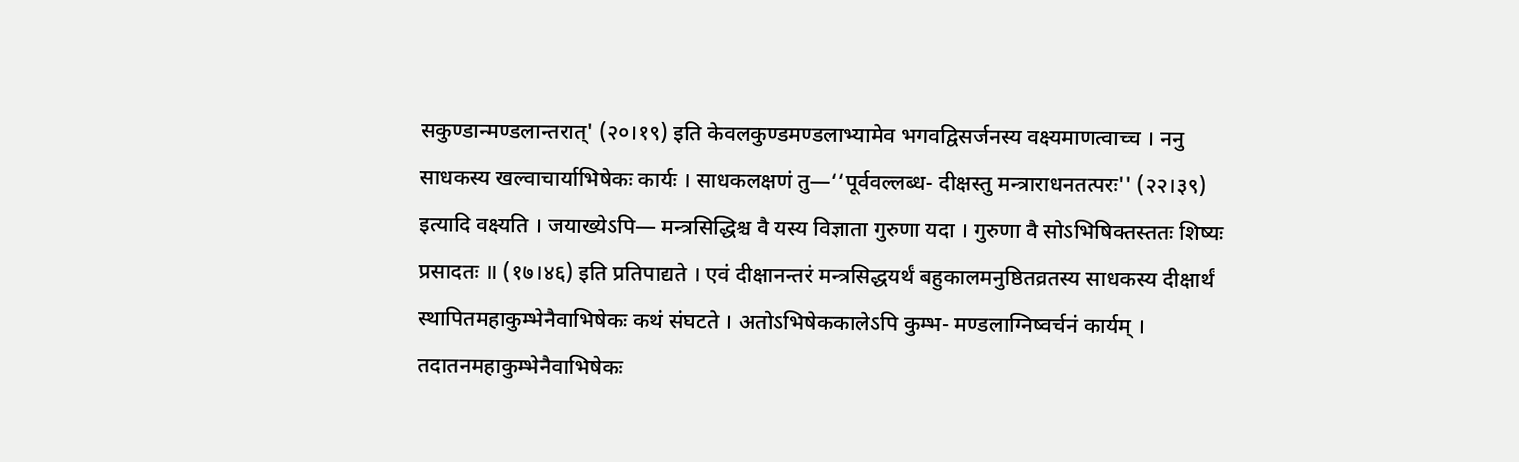सकुण्डान्मण्डलान्तरात्' (२०।१९) इति केवलकुण्डमण्डलाभ्यामेव भगवद्विसर्जनस्य वक्ष्यमाणत्वाच्च । ननु साधकस्य खल्वाचार्याभिषेकः कार्यः । साधकलक्षणं तु—‘‘पूर्ववल्लब्ध- दीक्षस्तु मन्त्राराधनतत्परः'' (२२।३९) इत्यादि वक्ष्यति । जयाख्येऽपि— मन्त्रसिद्धिश्च वै यस्य विज्ञाता गुरुणा यदा । गुरुणा वै सोऽभिषिक्तस्ततः शिष्यः प्रसादतः ॥ (१७।४६) इति प्रतिपाद्यते । एवं दीक्षानन्तरं मन्त्रसिद्धयर्थं बहुकालमनुष्ठितव्रतस्य साधकस्य दीक्षार्थं स्थापितमहाकुम्भेनैवाभिषेकः कथं संघटते । अतोऽभिषेककालेऽपि कुम्भ- मण्डलाग्निष्वर्चनं कार्यम् । तदातनमहाकुम्भेनैवाभिषेकः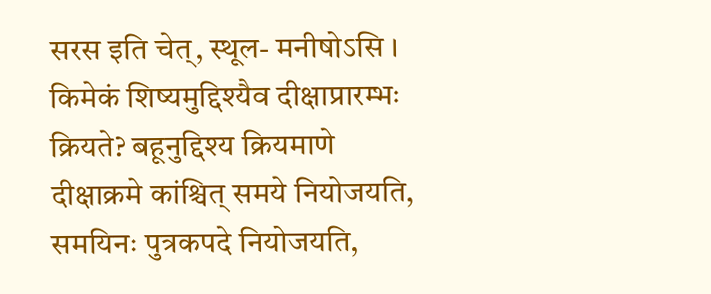सरस इति चेत्, स्थूल- मनीषोऽसि । किमेकं शिष्यमुद्दिश्यैव दीक्षाप्रारम्भः क्रियते? बहूनुद्दिश्य क्रियमाणे दीक्षाक्रमे कांश्चित् समये नियोजयति, समयिनः पुत्रकपदे नियोजयति,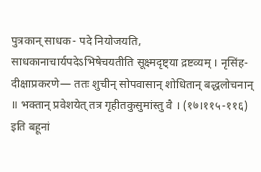पुत्रकान् साधक- पदे नियोजयति, साधकानाचार्यपदेऽभिषेचयतीति सूक्ष्मदृष्ट्या द्रष्टव्यम् । नृसिंह- दीक्षाप्रकरणे— ततः शुचीन् सोपवासान् शोधितान् बद्धलोचनान् ॥ भक्तान् प्रवेशयेत् तत्र गृहीतकुसुमांस्तु वै । (१७।११५-११६) इति बहूनां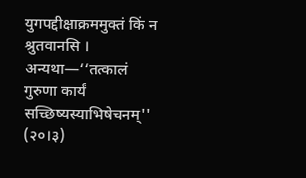युगपद्दीक्षाक्रममुक्तं किं न श्रुतवानसि । अन्यथा—‘‘तत्कालं गुरुणा कार्यं सच्छिष्यस्याभिषेचनम्'' (२०।३)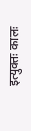इत्युक्तः कालः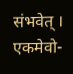संभवेत् । एकमेवो-